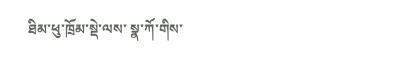ཐིམ་ཕུ་ཁྲོམ་སྡེ་ལས་ སྣ་ཀོ་གིས་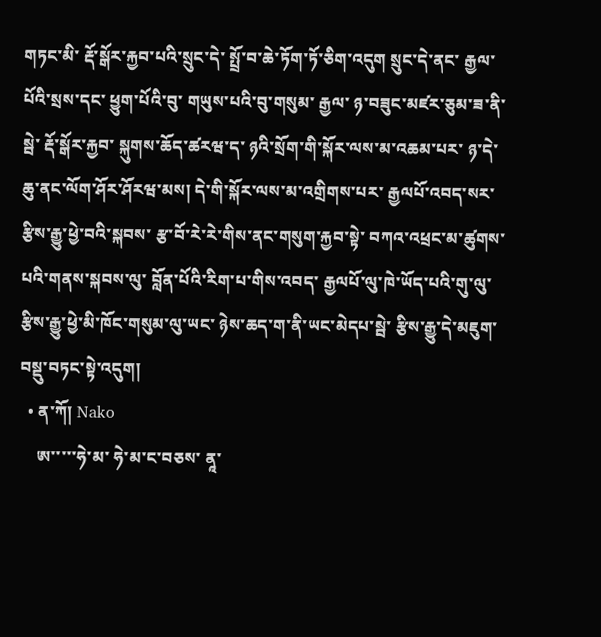གཏང་མི་ རྡོ་སྒོར་རྐྱབ་པའི་སྲུང་དེ་ སྤྲོ་བ་ཆེ་ཏོག་ཏོ་ཅིག་འདུག སྲུང་དེ་ནང་ རྒྱལ་པོའི་སྲས་དང་ ཕྱུག་པོའི་བུ་ གཡུས་པའི་བུ་གསུམ་ རྒྱལ་ ཉ་བཟུང་མཛར་ཅུམ་ཟ་ནི་སྦེ་ རྡོ་སྒོར་རྐྱབ་ སྐུགས་ཆོད་ཚརཝ་ད་ ཉའི་སྲོག་གི་སྐོར་ལས་མ་འཆམ་པར་ ཉ་དེ་ཆུ་ནང་ལོག་ཤོར་ཤོརཝ་མས། དེ་གི་སྐོར་ལས་མ་འགྲིགས་པར་ རྒྱལཔོ་འབད་སར་རྩིས་རྒྱུ་ཕྱེ་བའི་སྐབས་ རྩ་བོ་རེ་རེ་གིས་ནང་གསུག་རྐྱབ་སྟེ་ བཀའ་འཕྲང་མ་ཚུགས་པའི་གནས་སྐབས་ལུ་ བློན་པོའི་རིག་པ་གིས་འབད་ རྒྱལཔོ་ལུ་ཁེ་ཡོད་པའི་གུ་ལུ་ རྩིས་རྒྱུ་ཕྱེ་མི་ཁོང་གསུམ་ལུ་ཡང་ ཉེས་ཆད་ག་ནི་ཡང་མེདཔ་སྦེ་ རྩིས་རྒྱུ་དེ་མཇུག་བསྡུ་བཏང་སྟེ་འདུག།
  • ན་ཀོ། Nako
    ཨ་་་་་ཧེ་མ་ ཧེ་མ་ང་བཅས་ ནཱ་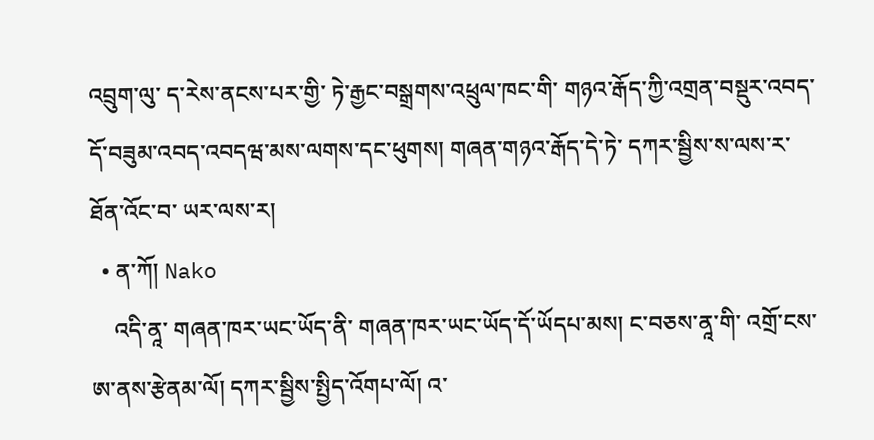འབྲུག་ལུ་ ད་རེས་ནངས་པར་གྱི་ ཏེ་རྒྱང་བསྒྲགས་འཕྲུལ་ཁང་གི་ གཉའ་རྒོད་ཀྱི་འགྲན་བསྡུར་འབད་དོ་བཟུམ་འབད་འབདཝ་མས་ལགས་དང་ཕུགས། གཞན་གཉའ་རྒོད་དེ་ཏེ་ དཀར་སྦྱིས་ས་ལས་ར་ཐོན་འོང་བ་ ཡར་ལས་ར།
  • ན་ཀོ། Nako
    འདི་ནཱ་ གཞན་ཁར་ཡང་ཡོད་ནི་ གཞན་ཁར་ཡང་ཡོད་དོ་ཡོདཔ་མས། ང་བཅས་ནཱ་གི་ འགྲོ་ངས་ཨ་ནས་རྩེནམ་ལོ། དཀར་སྦྱིས་སྤྱིད་འོགཔ་ལོ། འ་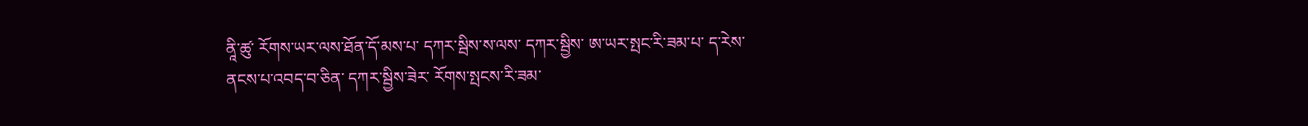ནཱི་ཚུ་ རོགས་ཡར་ལས་ཐོན་དོ་མས་པ་ དཀར་སྦིས་ས་ལས་ དཀར་སྦྱིས་ ཨ་ཡར་སྤང་རི་ཟམ་པ་ ད་རེས་ནངས་པ་འབད་བ་ཅིན་ དཀར་སྦྱིས་ཟེར་ རོགས་སྤངས་རི་ཟམ་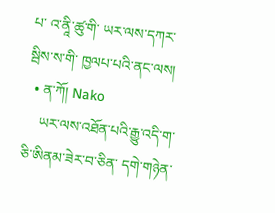པ་ འ་ནཱི་ཚུ་གི་ ཡར་ལས་དཀར་སྦིས་ས་གི་ ཁྱལཔ་པའི་ནང་ལས།
  • ན་ཀོ། Nako
    ཡར་ལས་འཐོན་པའི་རྒྱུ་འདི་ག་ཅི་ཨིནམ་ཟེར་བ་ཅིན་ དགེ་གཉེན་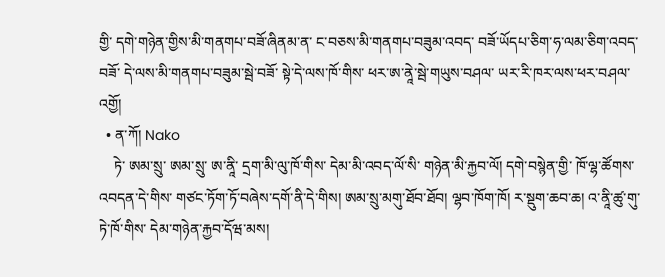གྱི་ དགེ་གཉེན་གྱིས་མི་གནགཔ་བཟོ་ཞིནམ་ན་ ང་བཅས་མི་གནགཔ་བཟུམ་འབད་ བཟོ་ཡོདཔ་ཅིག་ཧ་ལམ་ཅིག་འབད་བཟོ་ དེ་ལས་མི་གནགཔ་བཟུམ་སྦེ་བཟོ་ སྟེ་དེ་ལས་ཁོ་གིས་ ཕར་ཨ་ནཱེ་སྦེ་གཡུས་བཤལ་ ཡར་རི་ཁར་ལས་ཕར་བཤལ་འགྱོ།
  • ན་ཀོ། Nako
    ཏེ་ ཨམ་སྲུ་ ཨམ་སྲུ་ ཨ་ནཱི་ དྲག་མི་ལུ་ཁོ་གིས་ དེམ་མི་འབད་ལོ་སི་ གཉེན་མི་རྐྱབ་ལོ། དགེ་བསྙེན་གྱི་ ཁོ་ལྷ་ཚོགས་འབདན་དེ་གིས་ གཙང་ཏོག་ཏོ་བཞེས་དགོ་ནི་དེ་གིས། ཨམ་སྲུ་མགུ་ཐོབ་ཐོབ། ལྷབ་ཁོག་ཁོ། ར་སྡུག་ཆབ་ཆ། འ་ནཱི་ཚུ་གུ་ ཏེ་ཁོ་གིས་ དེམ་གཉེན་རྐྱབ་དོཝ་མས།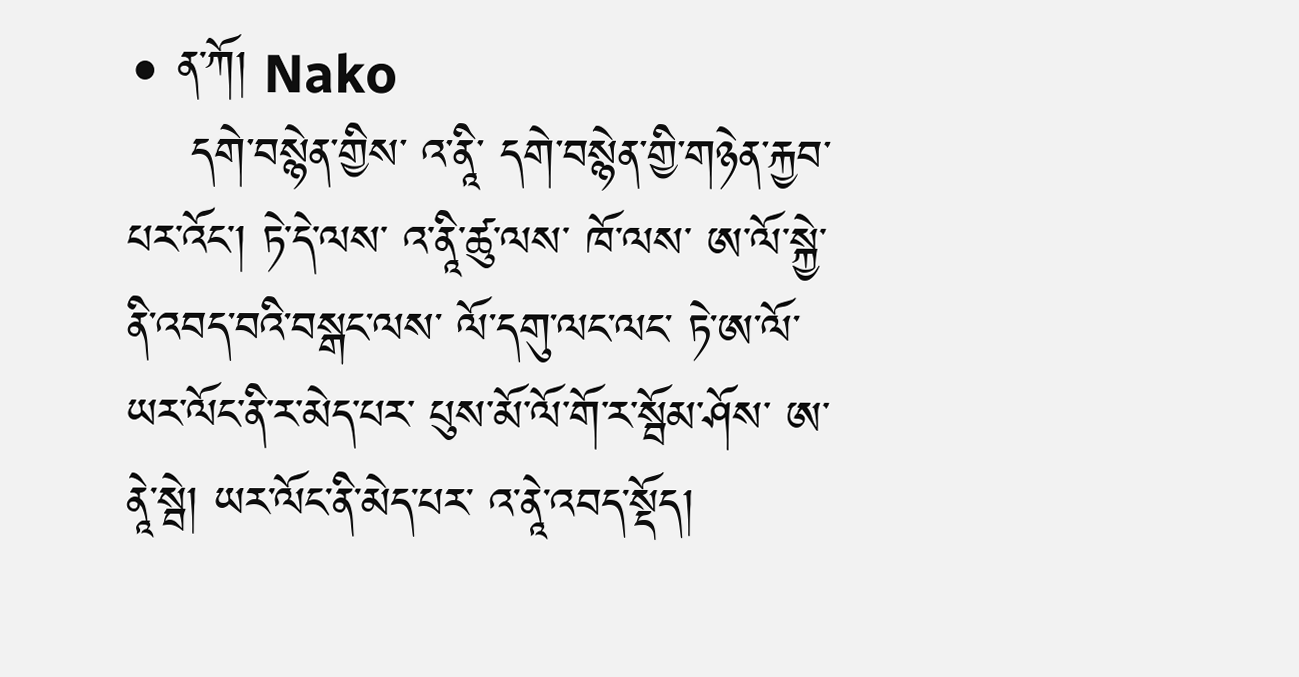• ན་ཀོ། Nako
    དགེ་བསྙེན་གྱིས་ འ་ནཱི་ དགེ་བསྙེན་གྱི་གཉེན་རྐྱབ་པར་འོང་། ཏེ་དེ་ལས་ འ་ནཱི་ཚུ་ལས་ ཁོ་ལས་ ཨ་ལོ་སྐྱེ་ནི་འབད་བའི་བསྒང་ལས་ ལོ་དགུ་ལང་ལང་ ཏེ་ཨ་ལོ་ཡར་ལོང་ནི་ར་མེད་པར་ པུས་མོ་ལོ་གོ་ར་སྦོམ་ཤོས་ ཨ་ནཱེ་སྦེ། ཡར་ལོང་ནི་མེད་པར་ འ་ནཱེ་འབད་སྡོད།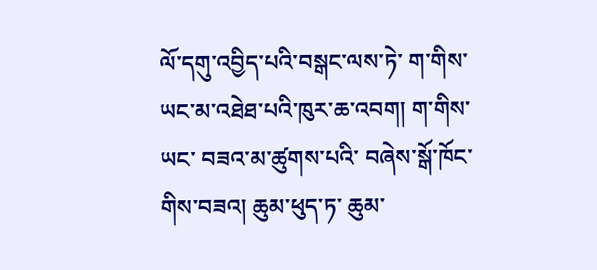ལོ་དགུ་འབྱིད་པའི་བསྒང་ལས་ཏེ་ ག་གིས་ཡང་མ་འཐེཐ་པའི་ཁུར་ཆ་འབག། ག་གིས་ཡང་ བཟའ་མ་ཚུགས་པའི་ བཞེས་སྒོ་ཁོང་གིས་བཟའ། ཆུམ་ཕུད་ཏ་ ཆུམ་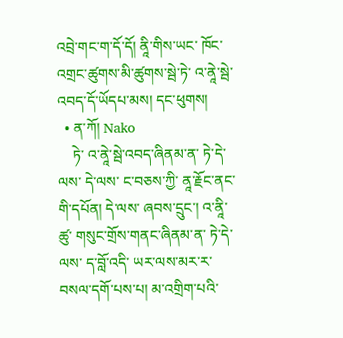འབྲེ་གང་ག་དོ་དོ། ནཱི་གིས་ཡང་ ཁོང་འགྲང་ཚུགས་མི་ཚུགས་སྦེ་ཏེ་ འ་ནཱེ་སྦེ་འབད་དོ་ཡོདཔ་མས། དང་ཕུགས།
  • ན་ཀོ། Nako
    ཏེ་ འ་ནཱེ་སྦེ་འབད་ཞིནམ་ན་ ཏེ་དེ་ལས་ དེ་ལས་ ང་བཅས་ཀྱི་ ནཱ་རྗོང་ནང་གི་དཔོན། དེ་ལས་ ཞབས་དྲུང་། འ་ནཱི་ཚུ་ གསུང་གྲོས་གནང་ཞིནམ་ན་ ཏེ་དེ་ལས་ ད་བློ་འདི་ ཡར་ལས་མར་ར་ བསལ་དགོ་པས་པ། མ་འགྲིག་པའི་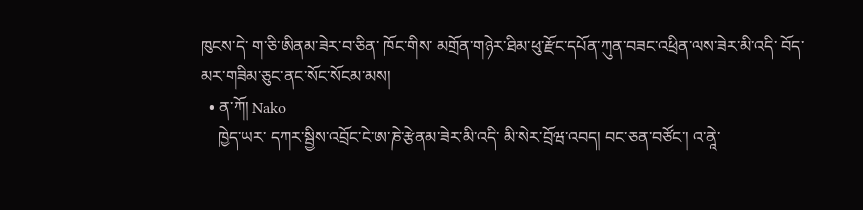ཁུངས་དེ་ ག་ཅི་ཨིནམ་ཟེར་བ་ཅིན་ ཁོང་གིས་ མགྲོན་གཉེར་ཐིམ་ཕུ་རྫོང་དཔོན་ཀུན་བཟང་འཕྲིན་ལས་ཟེར་མི་འདི་ བོད་མར་གཟིམ་ཅུང་ནང་སོང་སོངམ་མས།
  • ན་ཀོ། Nako
    ཁྱེད་ཡར་ དཀར་སྦྱིས་འབྲོང་ངེ་ཨ་ཎེ་རྩེནམ་ཟེར་མི་འདི་ མི་སེར་བྲོཝ་འབད། བང་ཅན་བཙོང་། འ་ནཱེ་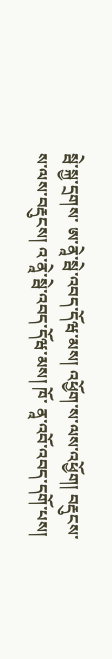སྦེ་སྐྱ་དྲགས་ ཨ་ནཱེ་སྦེ་འབད་དོཝ་མས། འཕྱོག་ས་ལས་འཕྱོག། བརྡུངས་ས་ལས་བརྡུངས། འ་ནཱེ་སྦེ་འབད་དོཝ་མས། ཁོ་ ནཱ་འབོ་འབད་དགོ་པས།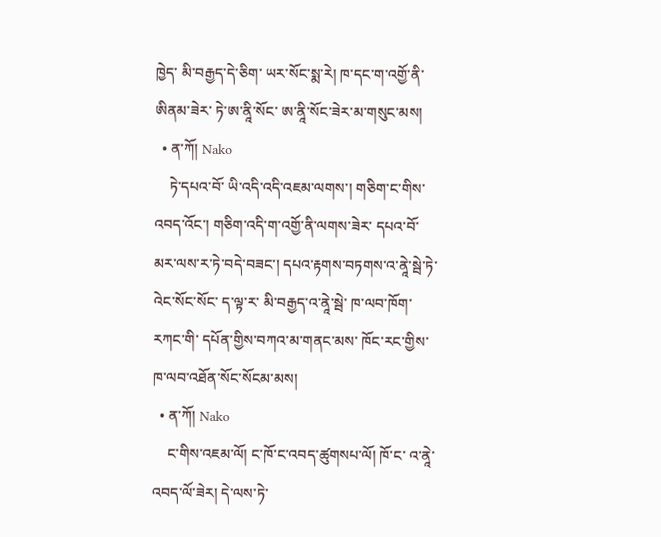ཁྱེད་ མི་བརྒྱད་དེ་ཅིག་ ཡར་སོང་སྨ་རེ། ཁ་དང་ག་འགྱོ་ནི་ཨིནམ་ཟེར་ ཏེ་ཨ་ནཱི་སོང་ ཨ་ནཱི་སོང་ཟེར་མ་གསུང་མས།
  • ན་ཀོ། Nako
    ཏེ་དཔའ་བོ་ ཡི་འདི་འདི་འཇམ་ལགས་། གཅིག་ང་གིས་འབད་འོང་། གཅིག་འདི་ག་འགྱོ་ནི་ལགས་ཟེར་ དཔའ་བོ་མར་ལས་ར་ཏེ་བདེ་བཟང་། དཔའ་རྟགས་བཏགས་འ་ནཱེ་སྦེ་ཏེ་ འེང་སོང་སོང་ ད་ལྟ་ར་ མི་བརྒྱད་འ་ནཱེ་སྦེ་ ཁ་ལབ་ཁོག་རཀང་གི་ དཔོན་གྱིས་བཀའ་མ་གནང་མས་ ཁོང་རང་གྱིས་ ཁ་ལབ་འཐོན་སོང་སོངམ་མས།
  • ན་ཀོ། Nako
    ང་གིས་འཇམ་ལོ། ང་ཁོ་ང་འབད་ཚུགསཔ་ལོ། ཁོ་ང་ འ་ནཱེ་འབད་ལོ་ཟེར། དེ་ལས་ཏེ་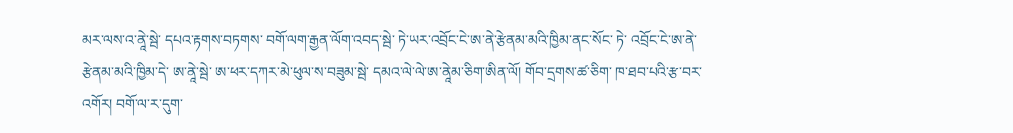མར་ལས་འ་ནཱེ་སྦེ་ དཔའ་རྟགས་བཏགས་ བགོ་ལག་རྒྱན་ལོག་འབད་སྦེ་ ཏེ་ཡར་འབྲོང་ངེ་ཨ་ནེ་རྩེནམ་མའི་ཁྱིམ་ནང་སོང་ ཏེ་ འབྲོང་ངེ་ཨ་ནེ་རྩེནམ་མའི་ཁྱིམ་དེ་ ཨ་ནཱེ་སྦེ་ ཨ་ཕར་དཀར་མེ་ཕུལ་ས་བཟུམ་སྦེ་ དམའ་ལེ་ལེ་ཨ་ནཱེམ་ཅིག་ཨིན་ལོ། གོབ་དྲགས་ཚ་ཅིག་ ཁ་ཐབ་པའི་རྩ་བར་འགོར། བགོ་ལ་ར་དུག་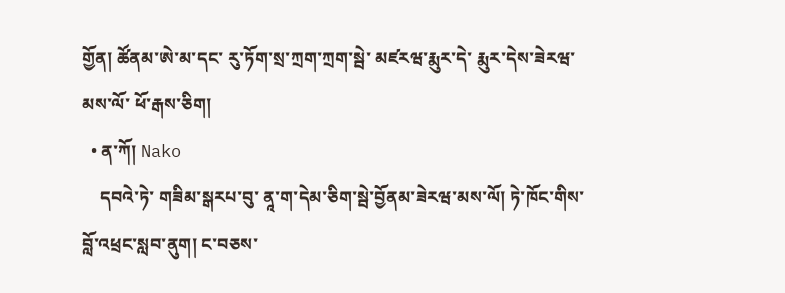གྱོན། ཚོནམ་ཨེ་མ་དང་ རུ་ཏོག་སྲ་ཀྲག་ཀྲག་སྦེ་ མཛརཝ་རྨུར་དེ་ རྨུར་དེས་ཟེརཝ་མས་ལོ་ ཕོ་རྒས་ཅིག།
  • ན་ཀོ། Nako
    དབའེ་ཏེ་ གཟིམ་སྒརཔ་བུ་ ནཱ་ག་དེམ་ཅིག་སྦེ་བྱོནམ་ཟེརཝ་མས་ལོ། ཏེ་ཁོང་གིས་ བློ་འཕྲང་སླབ་ནུག། ང་བཅས་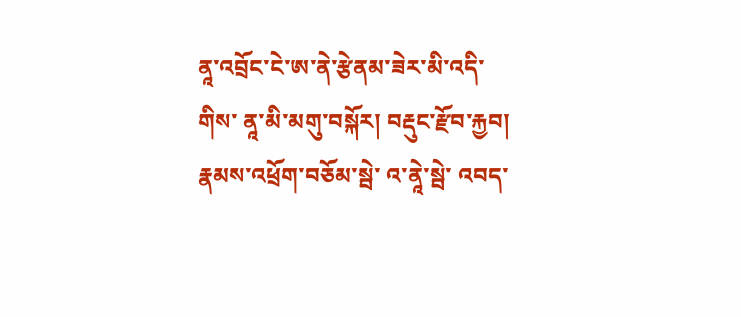ནཱ་འབྲོང་ངེ་ཨ་ནེ་རྩེནམ་ཟེར་མི་འདི་གིས་ ནཱ་མི་མགུ་བསྐོར། བརྡུང་རྫོབ་རྐྱབ། རྣམས་འཕྲོག་བཅོམ་སྦེ་ འ་ནཱེ་སྦེ་ འབད་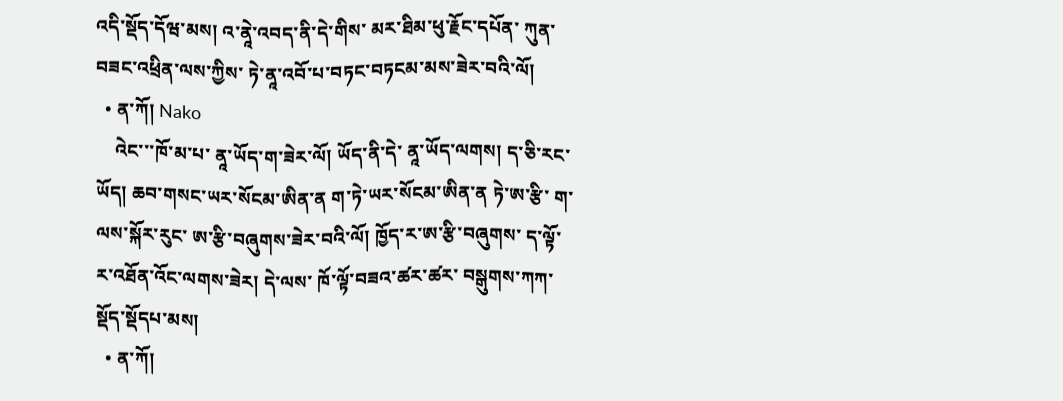འདི་སྡོད་དོཝ་མས། འ་ནཱེ་འབད་ནི་དེ་གིས་ མར་ཐིམ་ཕུ་རྗོང་དཔོན་ ཀུན་བཟང་འཕྲིན་ལས་ཀྱིས་ ཏེ་ནཱ་འབོ་པ་བཏང་བཏངམ་མས་ཟེར་བའི་ལོ།
  • ན་ཀོ། Nako
    འེང་་་ཁོ་མ་པ་ ནཱ་ཡོད་ག་ཟེར་ལོ། ཡོད་ནི་དེ་ ནཱ་ཡོད་ལགས། ད་ཅི་རང་ཡོད། ཆབ་གསང་ཡར་སོངམ་ཨིན་ན ག་ཏེ་ཡར་སོངམ་ཨིན་ན ཏེ་ཨ་རྩི་ ག་ལས་སྐོར་རུང་ ཨ་རྩི་བཞུགས་ཟེར་བའི་ལོ། ཁྱོད་ར་ཨ་རྩི་བཞུགས་ ད་ལྟོ་ར་འཐོན་འོང་ལགས་ཟེར། དེ་ལས་ ཁོ་ལྟོ་བཟའ་ཚར་ཚར་ བསྒུགས་ཀཀ་སྡོད་སྡོདཔ་མས།
  • ན་ཀོ།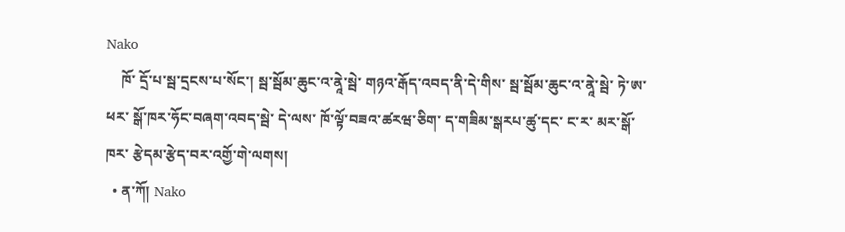Nako
    ཁོ་ དྲོ་པ་སྦ་དྲངས་པ་སོང་། སྦ་སྦོམ་ཆུང་འ་ནཱེ་སྦེ་ གཉའ་རྒོད་འབད་ནི་དེ་གིས་ སྦ་སྦོམ་ཆུང་འ་ནཱེ་སྦེ་ ཏེ་ཨ་ཕར་ སྒོ་ཁར་ཧོང་བཞག་འབད་སྦེ་ དེ་ལས་ ཁོ་ལྟོ་བཟའ་ཚརཝ་ཅིག་ ད་གཟིམ་སྒརཔ་ཚུ་དང་ ང་ར་ མར་སྒོ་ཁར་ རྩེདམ་རྩེད་བར་འགྱོ་གེ་ལགས།
  • ན་ཀོ། Nako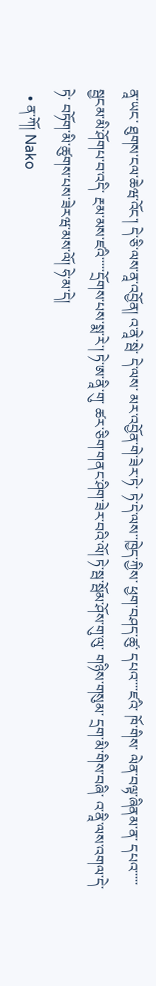ནཱ་ཡང་ ཐུགས་ངལ་ཆེཝ་འོང་། དེ་ཅི་ལས་ནཱ་འབྱོན། འ་ནཱེ་སྦེ་ དེ་ལས་ མར་འབྱོན་གེ་ཟེར་ཏེ་ ཏེ་དེ་ལས་་ཁྱེད་ཀྱིས་ ཕྱག་བཤད་ཚུ་ དཔའ་་་་ཛའི་ ཁོ་གིས་ ལེན་བལྟ་ཞིནམ་ན་ དཔའ་་་་་སྦྱངམ་མི་ཤོགཔ་བ་འདི་ རྔམ་མས་ཛའི་་་་་དྲོགས་པས་སྨ་རེ་། ཏེ་ཨ་ནཱི་གུ་ ཚར་ཅིག་གནང་ཤིག་ཟེར་བའི་ལོ། ཏེ་སྦ་སྦོམ་ཤོས་གུ་ལུ་ གཉིས་གསུམ་ དྲག་མི་གིས་བཞི་ འ་ནཱི་ལས་འགལ་དེ་ཏེ་ བཏོག་མི་ཚུགས་པས་ཟེརཝ་མས་ལོ། ཧེ་མ་དེ།
  • ན་ཀོ། Nako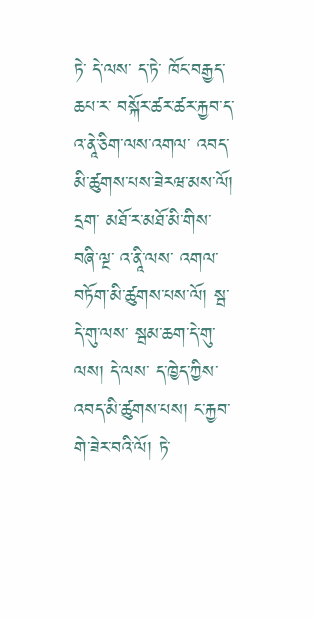ཏེ་ དེ་ལས་ ད་ཏེ་ ཁོང་བརྒྱད་ཆཔ་ར་ བསྐོར་ཚར་ཚར་རྐྱབ་ད་ འ་ནཱེ་ཅིག་ལས་འགལ་ འབད་མི་ཚུགས་པས་ཟེརཝ་མས་ལོ། དྲག་ མཐོ་ར་མཐོ་མི་གིས་ བཞི་ལྔ་ འ་ནཱི་ལས་ འགལ་བཏོག་མི་ཚུགས་པས་ལོ། སྦ་དེ་གུ་ལས་ སྦམ་ཆག་དེ་གུ་ལས། དེ་ལས་ ད་ཁྱེད་ཀྱིས་འབད་མི་ཚུགས་པས། ང་རྐྱབ་གེ་ཟེར་བའི་ལོ། ཏེ་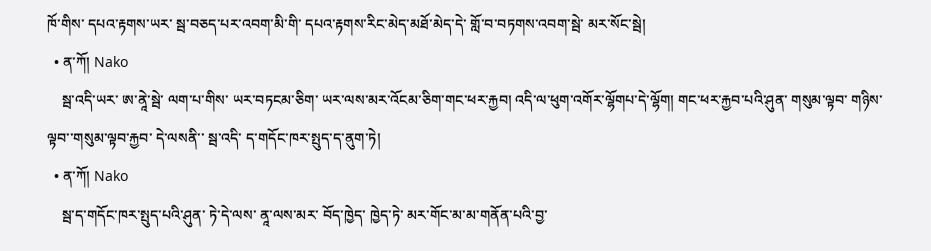ཁོ་གིས་ དཔའ་རྟགས་ཡར་ སྦ་བཅད་པར་འབག་མི་གི་ དཔའ་རྟགས་རིང་མེད་མཐོ་མེད་དེ་ གློ་བ་བཏགས་འབག་སྦེ་ མར་སོང་སྦེ།
  • ན་ཀོ། Nako
    སྦ་འདི་ཡར་ ཨ་ནཱེ་སྦེ་ ལག་པ་གིས་ ཡར་བཏངམ་ཅིག་ ཡར་ལས་མར་འོངམ་ཅིག་གང་ཕར་རྐྱབ། འདི་ལ་ཕུག་འགོར་ལྷོགཔ་དེ་ལྷོག། གང་ཕར་རྐྱབ་པའི་ཤུན་ གསུམ་ལྟབ་ གཉིས་ལྟབ་་གསུམ་ལྟབ་རྐྱབ་ དེ་ལསནི་་ སྦ་འདི་ ད་གདོང་ཁར་སྤུད་ད་ནུག་ཏེ།
  • ན་ཀོ། Nako
    སྦ་ད་གདོང་ཁར་སྤུད་པའི་ཤུན་ ཏེ་དེ་ལས་ ནཱ་ལས་མར་ བོད་ཁྱེད་ ཁྱེད་ཏེ་ མར་གོང་མ་མ་གནོན་པའི་བྱ་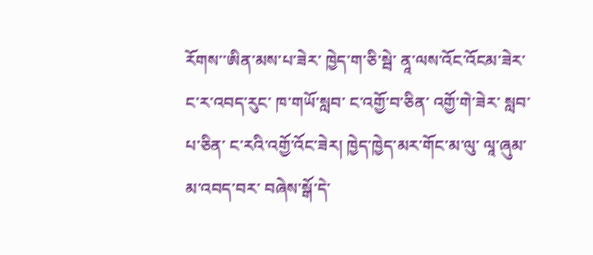རོགས་་ཨིན་མས་པ་ཟེར་ ཁྱེད་ག་ཅི་སྦེ་ ནཱ་ལས་འོང་འོངམ་ཟེར་ ང་ར་འབད་རུང་ ཁ་གཡོ་སླབ་ ང་འགྱོ་བ་ཅིན་ འགྱོ་གེ་ཟེར་ སླབ་པ་ཅིན་ ང་རའི་འགྱོ་འོང་ཟེར། ཁྱེད་ཁྱེད་མར་གོང་མ་ལུ་ ལཱ་ཞུམ་མ་འབད་བར་ བཞེས་སྒོ་དེ་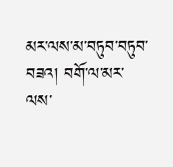མར་ལས་མ་བཏུབ་བཏུབ་བཟའ། བགོ་ལ་མར་ལས་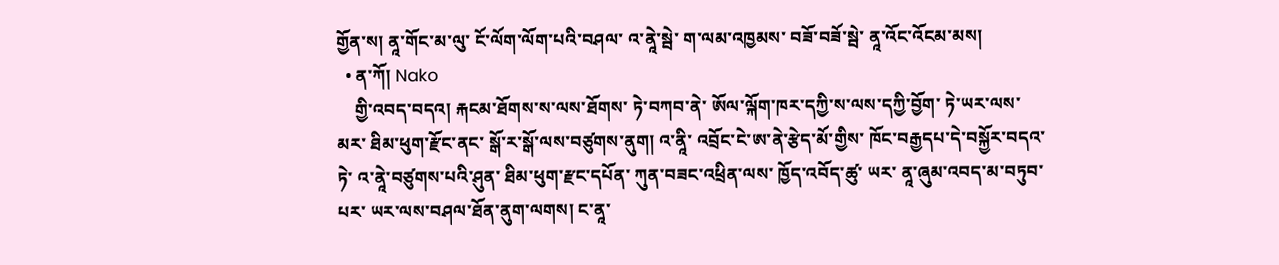གྱོན་ས། ནཱ་གོང་མ་ལུ་ ངོ་ལོག་ལོག་པའི་བཤལ་ འ་ནཱེ་སྦེ་ ག་ལམ་འཁྱམས་ བཟོ་བཟོ་སྦེ་ ནཱ་འོང་འོངམ་མས།
  • ན་ཀོ། Nako
    གྱི་འབད་བདའ། རྐངམ་ཐོགས་ས་ལས་ཐོགས་ ཏེ་བཀབ་ནེ་ ཨོལ་ལྐོག་ཁར་དཀྱི་ས་ལས་དཀྱི་བྱོག་ ཏེ་ཡར་ལས་མར་ ཐིམ་ཕུག་རྫོང་ནང་ སྒོ་ར་སྒོ་ལས་བཙུགས་ནུག། འ་ནཱི་ འབྲོང་ངེ་ཨ་ནེ་རྩེད་མོ་གྱིས་ ཁོང་བརྒྱདཔ་དེ་བསྐྱོར་བདའ་ཏེ་ འ་ནཱེ་བཙུགས་པའི་ཤུན་ ཐིམ་ཕུག་རྫང་དཔོན་ ཀུན་བཟང་འཕྲིན་ལས་ ཁྱོད་འབོད་ཚུ་ ཡར་ ནཱ་ཞུམ་འབད་མ་བཏུབ་པར་ ཡར་ལས་བཤལ་ཐོན་ནུག་ལགས། ང་ནཱ་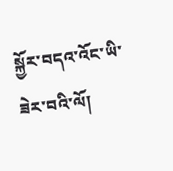སྐྱོར་བདའ་འོང་ཡི་ཟེར་བའི་ལོ།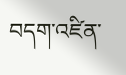བདག་འཛིན་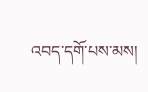འབད་དགོ་པས་མས།